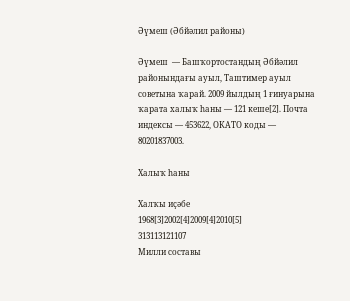Әүмеш (Әбйәлил районы)

Әүмеш  — Башҡортостандың Әбйәлил районындағы ауыл, Таштимер ауыл советына ҡарай. 2009 йылдың 1 ғинуарына ҡарата халыҡ һаны — 121 кеше[2]. Почта индексы — 453622, ОКАТО коды — 80201837003.

Халыҡ һаны

Халҡы иҫәбе
1968[3]2002[4]2009[4]2010[5]
313113121107
Милли составы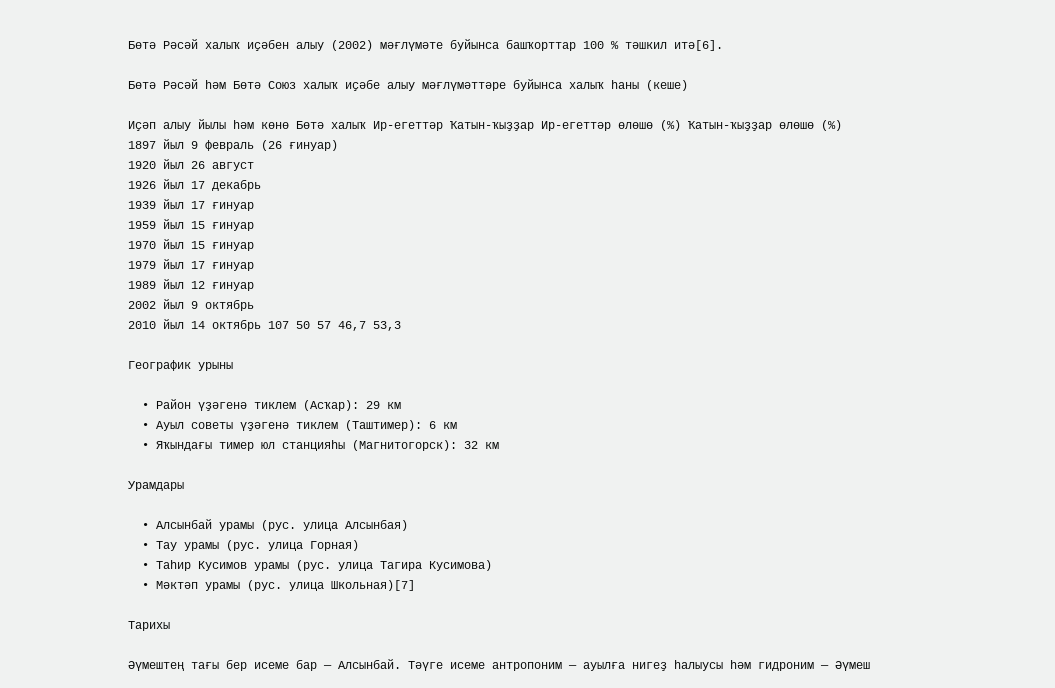Бөтә Рәсәй халыҡ иҫәбен алыу (2002) мәғлүмәте буйынса башҡорттар 100 % тәшкил итә[6].

Бөтә Рәсәй һәм Бөтә Союз халыҡ иҫәбе алыу мәғлүмәттәре буйынса халыҡ һаны (кеше)

Иҫәп алыу йылы һәм көнө Бөтә халыҡ Ир-егеттәр Ҡатын-ҡыҙҙар Ир-егеттәр өлөшө (%) Ҡатын-ҡыҙҙар өлөшө (%)
1897 йыл 9 февраль (26 ғинуар)
1920 йыл 26 август
1926 йыл 17 декабрь
1939 йыл 17 ғинуар
1959 йыл 15 ғинуар
1970 йыл 15 ғинуар
1979 йыл 17 ғинуар
1989 йыл 12 ғинуар
2002 йыл 9 октябрь
2010 йыл 14 октябрь 107 50 57 46,7 53,3

Географик урыны

  • Район үҙәгенә тиклем (Асҡар): 29 км
  • Ауыл советы үҙәгенә тиклем (Таштимер): 6 км
  • Яҡындағы тимер юл станцияһы (Магнитогорск): 32 км

Урамдары

  • Алсынбай урамы (рус. улица Алсынбая)
  • Тау урамы (рус. улица Горная)
  • Таһир Кусимов урамы (рус. улица Тагира Кусимова)
  • Мәктәп урамы (рус. улица Школьная)[7]

Тарихы

Әүмештең тағы бер исеме бар — Алсынбай. Тәүге исеме антропоним — ауылға нигеҙ һалыусы һәм гидроним — Әүмеш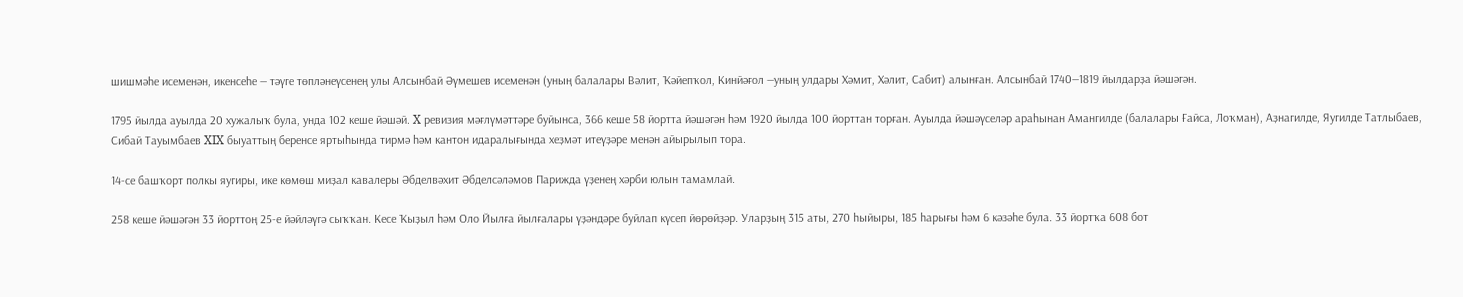шишмәһе исеменән, икенсеһе — тәүге төпләнеүсенең улы Алсынбай Әүмешев исеменән (уның балалары Вәлит, Ҡәйепҡол, Кинйәғол —уның улдары Хәмит, Хәлит, Сабит) алынған. Алсынбай 1740—1819 йылдарҙа йәшәгән.

1795 йылда ауылда 20 хужалыҡ була, унда 102 кеше йәшәй. X ревизия мәғлүмәттәре буйынса, 366 кеше 58 йортта йәшәгән һәм 1920 йылда 100 йорттан торған. Ауылда йәшәүселәр араһынан Амангилде (балалары Ғайса, Лоҡман), Аҙнагилде, Яугилде Татлыбаев, Сибай Тауымбаев XIX быуаттың беренсе яртыһында тирмә һәм кантон идаралығында хеҙмәт итеүҙәре менән айырылып тора.

14-се башҡорт полкы яугиры, ике көмөш миҙал кавалеры Әбделвәхит Әбделсәләмов Парижда үҙенең хәрби юлын тамамлай.

258 кеше йәшәгән 33 йорттоң 25-е йәйләүгә сыҡҡан. Кесе Ҡыҙыл һәм Оло Йылға йылғалары үҙәндәре буйлап күсеп йөрөйҙәр. Уларҙың 315 аты, 270 һыйыры, 185 һарығы һәм 6 кәзәһе була. 33 йортҡа 608 бот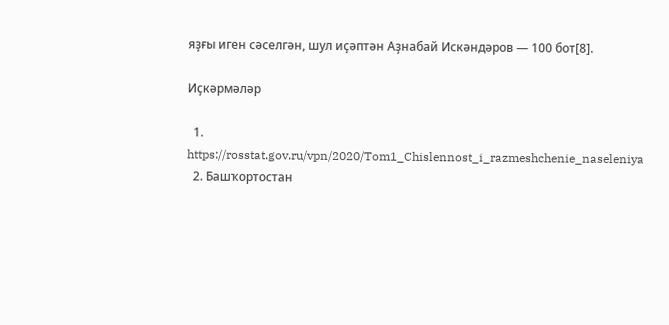яҙғы иген сәселгән, шул иҫәптән Аҙнабай Искәндәров — 100 бот[8].

Иҫкәрмәләр

  1. https://rosstat.gov.ru/vpn/2020/Tom1_Chislennost_i_razmeshchenie_naseleniya
  2. Башҡортостан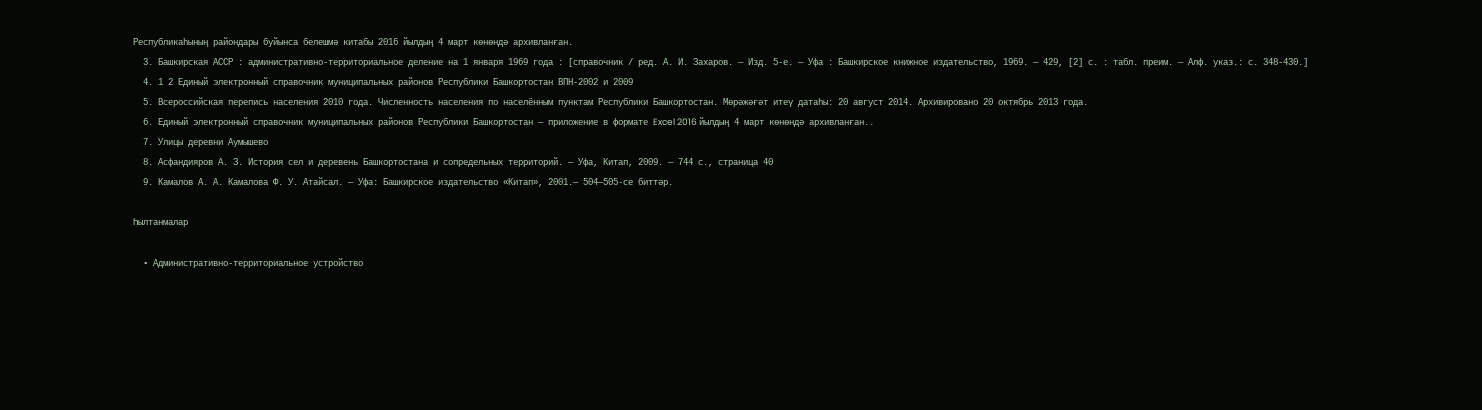Республикаһының райондары буйынса белешмә китабы 2016 йылдың 4 март көнөндә архивланған.
  3. Башкирская АССР : административно-территориальное деление на 1 января 1969 года : [справочник / ред. А. И. Захаров. — Изд. 5-е. — Уфа : Башкирское книжное издательство, 1969. — 429, [2] с. : табл. преим. — Алф. указ.: с. 348-430.]
  4. 1 2 Единый электронный справочник муниципальных районов Республики Башкортостан ВПН-2002 и 2009
  5. Всероссийская перепись населения 2010 года. Численность населения по населённым пунктам Республики Башкортостан. Мөрәжәғәт итеү датаһы: 20 август 2014. Архивировано 20 октябрь 2013 года.
  6. Единый электронный справочник муниципальных районов Республики Башкортостан — приложение в формате Excel 2016 йылдың 4 март көнөндә архивланған..
  7. Улицы деревни Аумышево
  8. Асфандияров А. З. История сел и деревень Башкортостана и сопредельных территорий. — Уфа, Китап, 2009. — 744 с., страница 40
  9. Камалов А. А. Камалова Ф. У. Атайсал. — Уфа: Башкирское издательство «Китап», 2001.— 504—505-се биттәр.

Һылтанмалар

  • Административно-территориальное устройство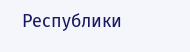Республики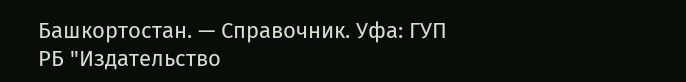Башкортостан. — Справочник. Уфа: ГУП РБ "Издательство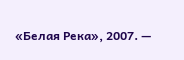«Белая Река», 2007. —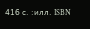416 с. :илл. ISBN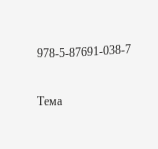978-5-87691-038-7

Тема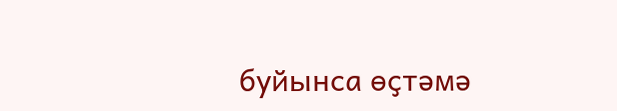буйынса өҫтәмә